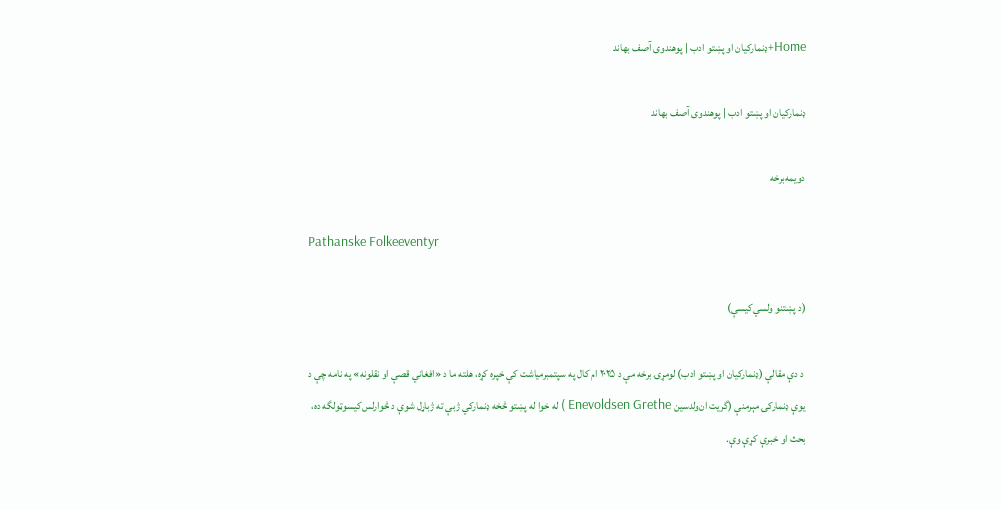Home+ډنمارکیان او پښتو ادب | پوهندوی آصف بهاند

ډنمارکیان او پښتو ادب | پوهندوی آصف بهاند

دویمه‌برخه

Pathanske Folkeeventyr

(د پښتنو ولسي‌کیسې)

 د دې مقالې (ډنمارکیان او پښتو ادب) لومړۍ برخه مې د ۲۰۲۵ ام کال په سپتمبرمیاشت کې خپره کړه، هلته ما د «افغاني قصې او نقلونه» په نامه چې د یوې ډنمارکۍ مېرمنې (گریت ان‌ولدسین Enevoldsen Grethe ) له خوا له پښتو څخه ډنمارکي ژبې ته ژباړل شوې‌ د څوارلس‌کیسوټولگه ده، بحث او خبرې کړې وې.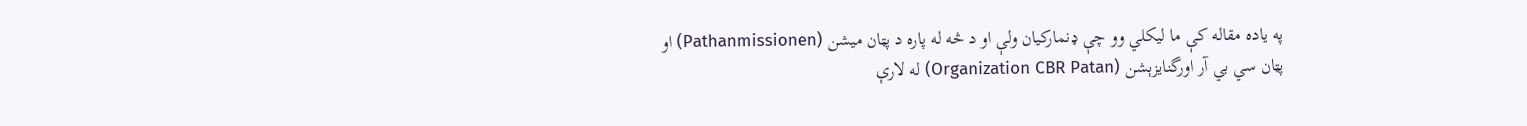په یاده مقاله کې ‌ما لیکلي وو چې ډنمارکیان ولې او د څه له پاره د پټان میشن (Pathanmissionen) او پټان سي بي آر اورگنایزېشن (Organization CBR Patan) له لارې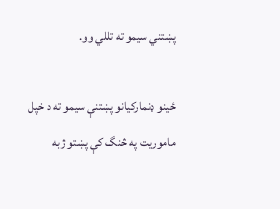پښتني سیمو ته تللي وو.

ځینو ډنمارکیانو پښتنې سیمو ته د خپل ماموریت په څنگ کې پښتو ژبه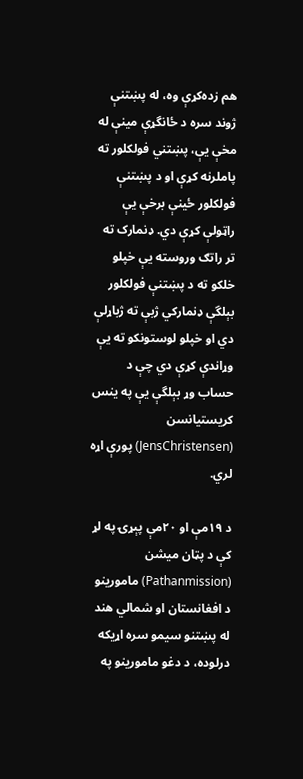هم زده‌کړې وه، له پښتنې ژوند سره د ځانگړې مینې له مخې یې، پښتني فولکلور ته پاملرنه کړې او د پښتنې فولکلور ځینې برخې یې راټولې کړې دي. ډنمارک ته تر راتګ وروسته یې خپلو خلکو ته د پښتنې فولکلور بېلگې ډنمارکي ژبې ته ژباړلې دي او خپلو لوستونکو ته یې وړاندې کړې دي چې د حساب وړ بېلگې یې په ینس کریستیانسن (JensChristensen) پورې اړه لري.

د ۱۹مې او ۲۰مې پېړۍ په لړ کې د پټان میشن (Pathanmission) مامورینو د افغانستان او شمالي هند له پښتنو سیمو سره اړیکه درلوده، د دغو مامورینو په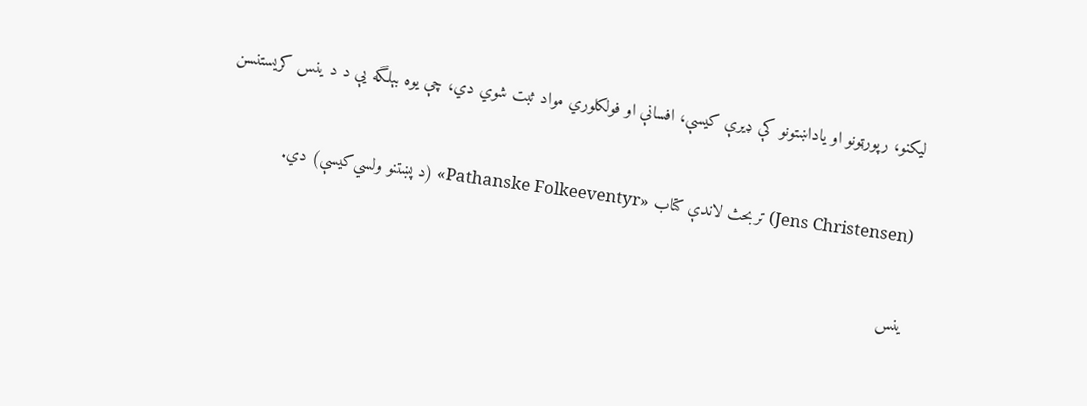لیکنو، رپورټونو او یاداښتونو کې ډیرې کیسې، افسانې او فولکلوري مواد ثبت شوي دي، چې یوه بېلگه یې د د ینس کریستنسن

(Jens Christensen) تربحث لاندې کتاب «Pathanske Folkeeventyr» (د پښتنو ولسي‌کیسې) دي.

ینس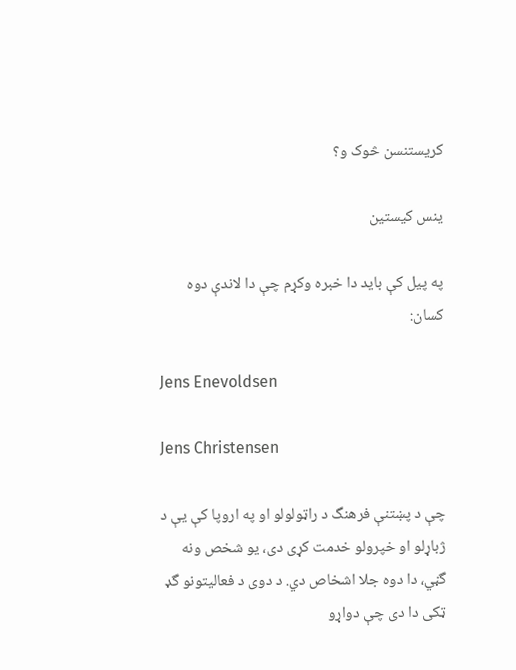کریستنسن څوک و؟

ینس کیستین

په پیل کې باید دا خبره وکړم چې دا لاندې دوه کسان:

Jens Enevoldsen

Jens Christensen

چې د پښتنې فرهنگ د راټولولو او په اروپا کې یې د ژباړلو او خپرولو خدمت کړی دی، یو شخص ونه گڼي، دا دوه جلا اشخاص دي. د دوی د فعالیتونو گډ ټکی دا دی چې دواړو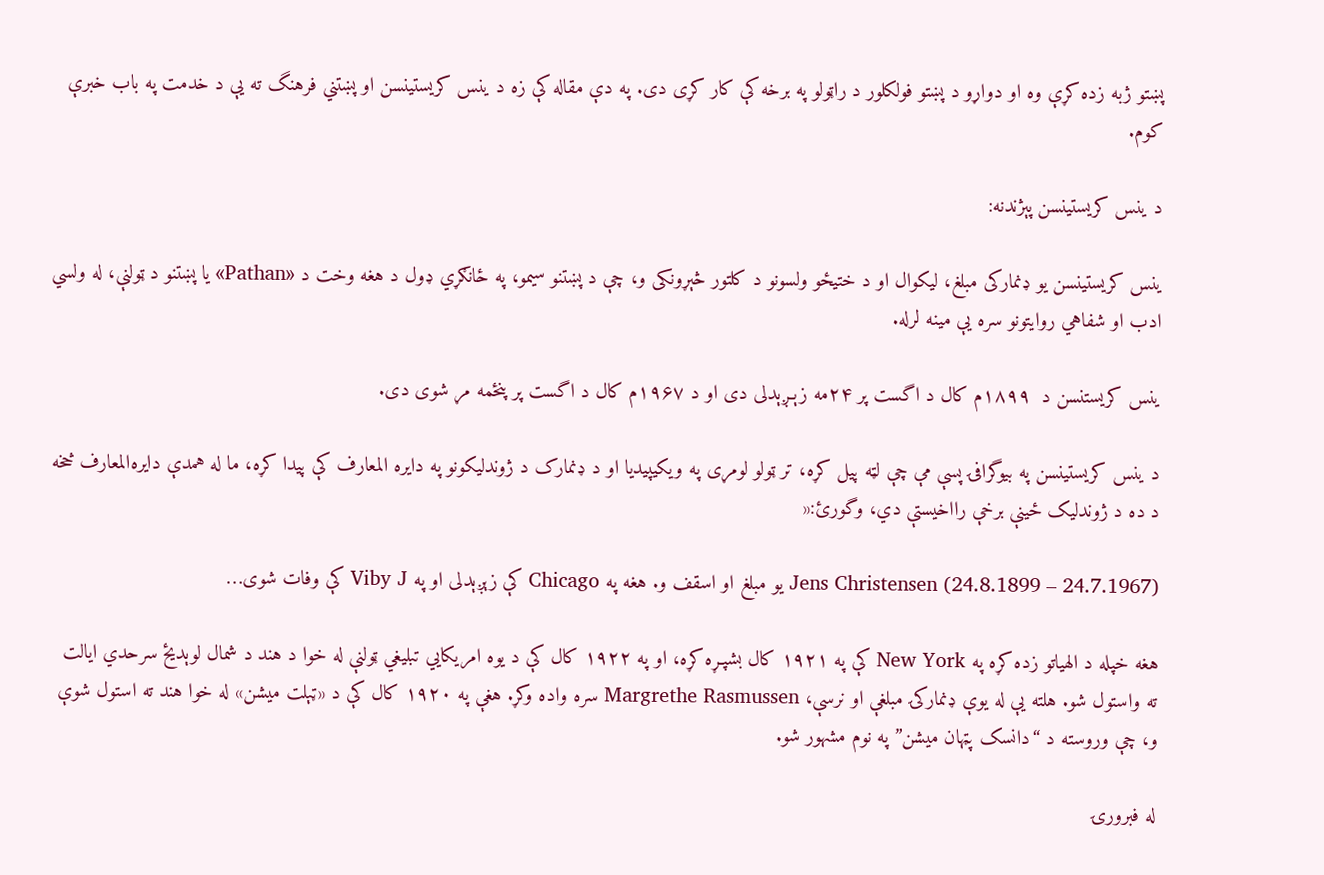پښتو ژبه زده کړې وه او دواړو د پښتو فولکلور د راټولو په برخه کې کار کړی دی. په دې مقاله کې زه د ینس کریستینسن او پښتني فرهنگ ته یې د خدمت په باب خبرې کوم.

د ینس کریستینسن پېژندنه:

ینس کریستینسن یو ډنمارکی مبلغ، لیکوال او د ختیځو ولسونو د کلتور څېړونکی و، چې د پښتنو سیمو، په ځانګړي ډول د هغه وخت د «Pathan» یا پښتنو د ټولنې، له ولسي ادب او شفاهي روایتونو سره یې مینه لرله.

ینس کریستنسن د  ۱۸۹۹م کال د اگست پر ۲۴مه زېـږېدلی دی او د ۱۹۶۷م کال د اگست پر پنځمه مړ شوی دی.

د ینس کریستینسن په بیوگرافۍ پسې مې چې لټه پیل کړه، تر ټولو لومړی په ویکیپیدیا او د ډنمارک د ژوندلیکونو په دایره المعارف کې پیدا کړه، ما له همدې دایره‌المعارف څخه د ده د ژوندلیک ځینې برخې رااخیستې دي، وگورئ:«

Jens Christensen (24.8.1899 – 24.7.1967) یو مبلغ او اسقف و. هغه په Chicago کې زېږېدلی او په Viby J کې وفات شوی…

هغه خپله د الهیاتو زده کړه په New York کې په ۱۹۲۱ کال بشپـړه کړه، او په ۱۹۲۲ کال کې د یوه امریکایي تبلیغي ټولنې له خوا د هند د شمال لوېدیځ سرحدي ایالت ته واستول شو. هلته یې له یوې ډنمارکۍ مبلغې او نرسې، Margrethe Rasmussen سره واده وکړ. هغې په ۱۹۲۰ کال کې د «ټېلت میشن» له خوا هند ته استول شوې و، چې وروسته د “دانسک پټهان میشن” په نوم مشهور شو.

له فبرورۍ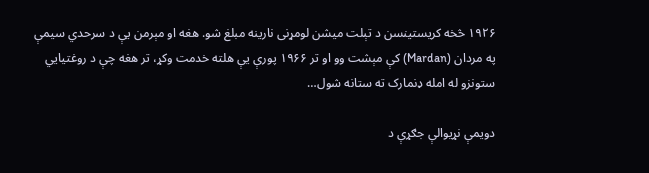۱۹۲۶ څخه کریستینسن د تېلت میشن لومړنی نارینه مبلغ شو. هغه او مېرمن یې د سرحدي سیمې په مردان (Mardan) کې مېشت وو او تر ۱۹۶۶ پورې یې هلته خدمت وکړ، تر هغه چې د روغتیايي ستونزو له امله ډنمارک ته ستانه شول…

دویمې نړیوالې جګړې د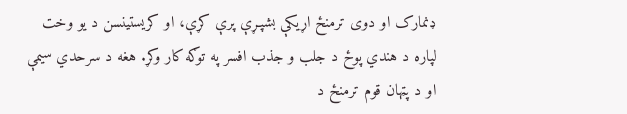ډنمارک او دوی ترمنځ اړیکې بشپـړې پرې کړې، او کریستینسن د یو وخت لپاره د هندي پوځ د جلب و جذب افسر په توګه کار وکړ. هغه د سرحدي سیمې او د پټهان قوم ترمنځ د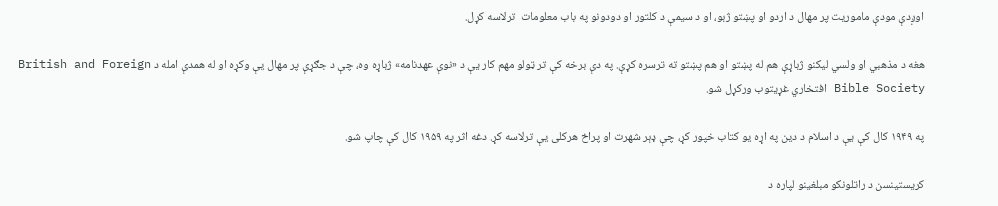اوږدې مودې ماموریت پر مهال د اردو او پښتو ژبو، او د سیمې د کلتور او دودونو په باب معلومات  ترلاسه کړل.

هغه د مذهبي او ولسي لیکنو ژباړې هم له پښتو او هم پښتو ته ترسره کړې. په دې برخه کې تر ټولو مهم کار یې د «نوې عهدنامه» ژباړه وه، چې د جګړې پر مهال یې وکړه او له همدې امله د British and Foreign Bible Society افتخاري غړیتوب ورکړل شو.

په ۱۹۴۹ کال کې یې د اسلام د دین په اړه یو کتاب خپور کړ، چې ډېر شهرت او پراخ هرکلی یې ترلاسه کړ. دغه اثر په ۱۹۵۹ کال کې چاپ شو.

کریستینسن د راتلونکو مبلغینو لپاره د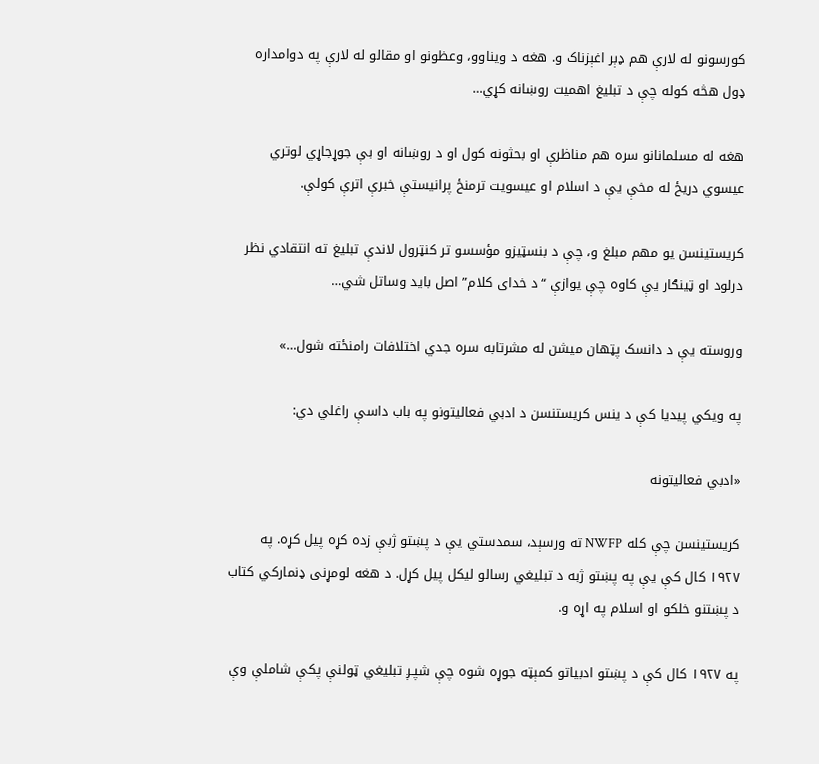کورسونو له لارې هم ډېر اغېزناک و. هغه د ویناوو، وعظونو او مقالو له لارې په دوامداره ډول هڅه کوله چې د تبلیغ اهمیت روښانه کړي…

هغه له مسلمانانو سره هم مناظرې او بحثونه کول او د روښانه او بې جوړجاړي لوتري عیسوي دریځ له مخې یې د اسلام او عیسویت ترمنځ پرانیستې خبرې اترې کولې.

کریستینسن یو مهم مبلغ و، چې د بنسټیزو مؤسسو تر کنټرول لاندې تبلیغ ته انتقادي نظر درلود او ټینګار یې کاوه چې یوازې “د خدای کلام” اصل باید وساتل شي…

وروسته یې د دانسک پټهان میشن له مشرتابه سره جدي اختلافات رامنځته شول…»

په ویکي پیدیا کې د ینس کریستنسن د ادبي فعالیتونو په باب داسې راغلي دي:

«ادبي فعالیتونه

کریستینسن چې کله NWFP ته ورسېد، سمدستي یې د پښتو ژبې زده کړه پیل کړه. په ۱۹۲۷ کال کې یې په پښتو ژبه د تبلیغي رسالو لیکل پیل کړل. د هغه لومړنی ډنمارکي کتاب د پښتنو خلکو او اسلام په اړه و.

په ۱۹۲۷ کال کې د پښتو ادبیاتو کمېټه جوړه شوه چې شپـږ تبلیغي ټولنې پکې شاملې وې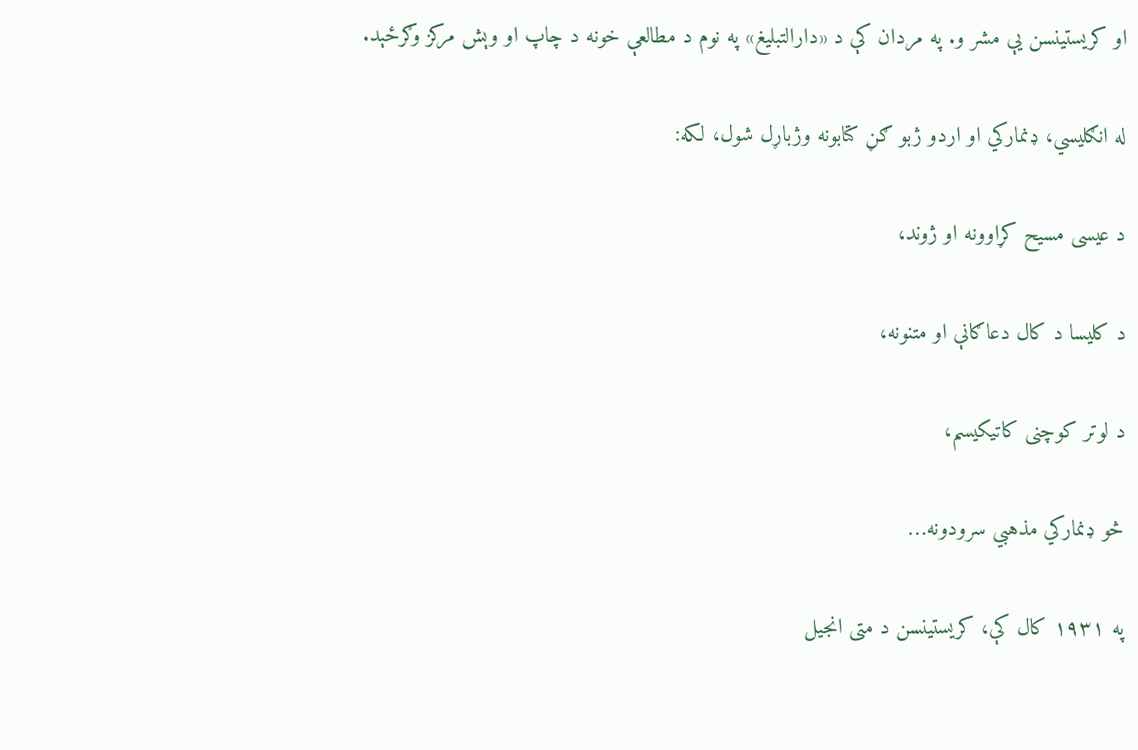او کریستینسن یې مشر و. په مردان کې د «دارالتبلیغ» په نوم د مطالعې خونه د چاپ او وېش مرکز وګرځېد.

له انګلیسي، ډنمارکي او اردو ژبو ګڼ کتابونه وژباړل شول، لکه:

د عیسی مسیح کړاوونه او ژوند،

د کلیسا د کال دعاګانې او متنونه،

د لوتر کوچنی کاتیکیسم،

څو ډنمارکي مذهبي سرودونه…

په ۱۹۳۱ کال کې، کریستینسن د متی انجیل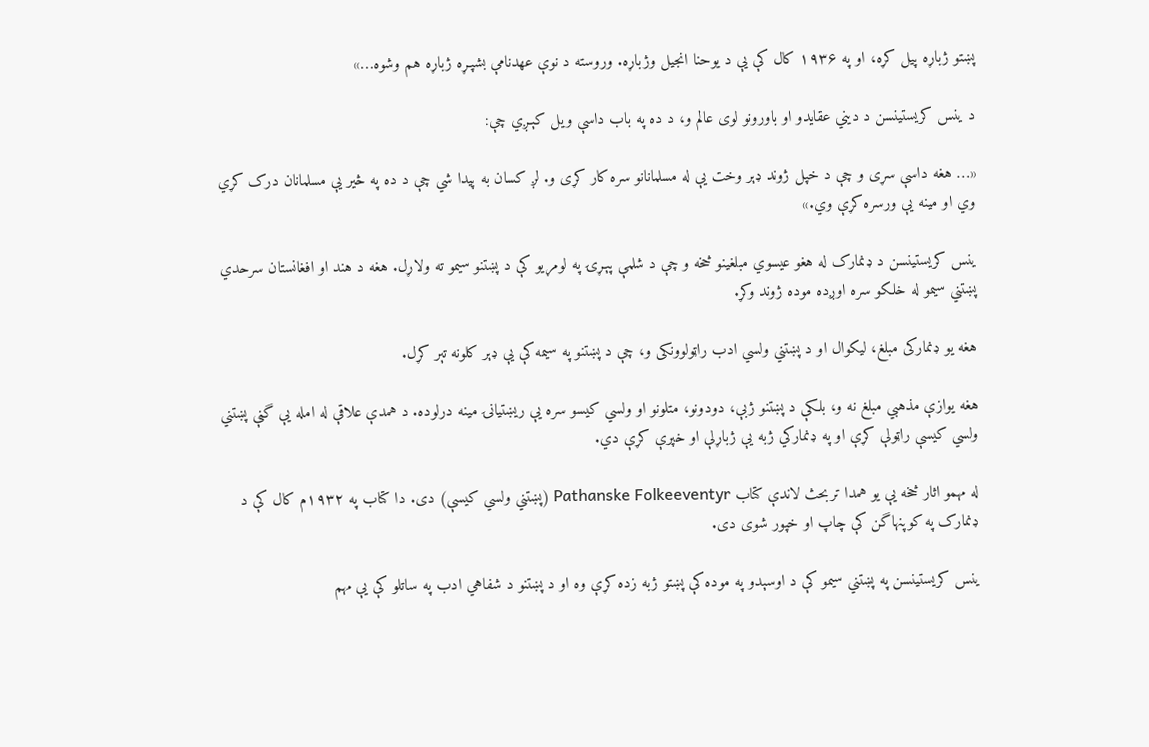پښتو ژباړه پیل کړه، او په ۱۹۳۶ کال کې یې د یوحنا انجیل وژباړه. وروسته د نوې عهدنامې بشپـړه ژباړه هم وشوه…»

د ینس کریستینسن د دیني عقایدو او باورونو لوی عالم و، د ده په باب داسې ویل کېـږي چې:

«… هغه داسې سړی و چې د خپل ژوند ډېر وخت یې له مسلمانانو سره کار کړی و. لږ کسان به پیدا شي چې د ده په څیر یې مسلمانان درک کړي وي او مینه یې ورسره کړې وي.»

ینس کریستینسن د ډنمارک له هغو عیسوي مبلغینو څخه و چې د شلمې پېـړۍ په لومړیو کې د پښتنو سیمو ته ولاړل. هغه د هند او افغانستان سرحدي پښتني سیمو له خلکو سره اوږده موده ژوند وکړ.

هغه یو ډنمارکی مبلغ، لیکوال او د پښتني ولسي ادب راټولوونکی و، چې د پښتنو په سیمه کې یې ډېر کلونه تېر کړل.

هغه یوازې مذهبي مبلغ نه و، بلکې د پښتنو ژبې، دودونو، متلونو او ولسي کیسو سره یې ریښتیانۍ مینه درلوده. د همدې علاقې له امله یې گڼې پښتني ولسي کیسې راټولې کړې او په ډنمارکي ژبه یې ژباړلې او خپرې کړې دي.

له مهمو اثار څخه یې یو همدا تربحث لاندې کتاب Pathanske Folkeeventyr (پښتني ولسي کیسې) دی. دا کتاب په ۱۹۳۲م کال کې د ډنمارک په کوپنهاگن کې چاپ او خپور شوی دی.

ینس کریستینسن په پښتني سیمو کې د اوسېدو په موده کې پښتو ژبه زده کړې وه او د پښتنو د شفاهي ادب په ساتلو کې یې مهم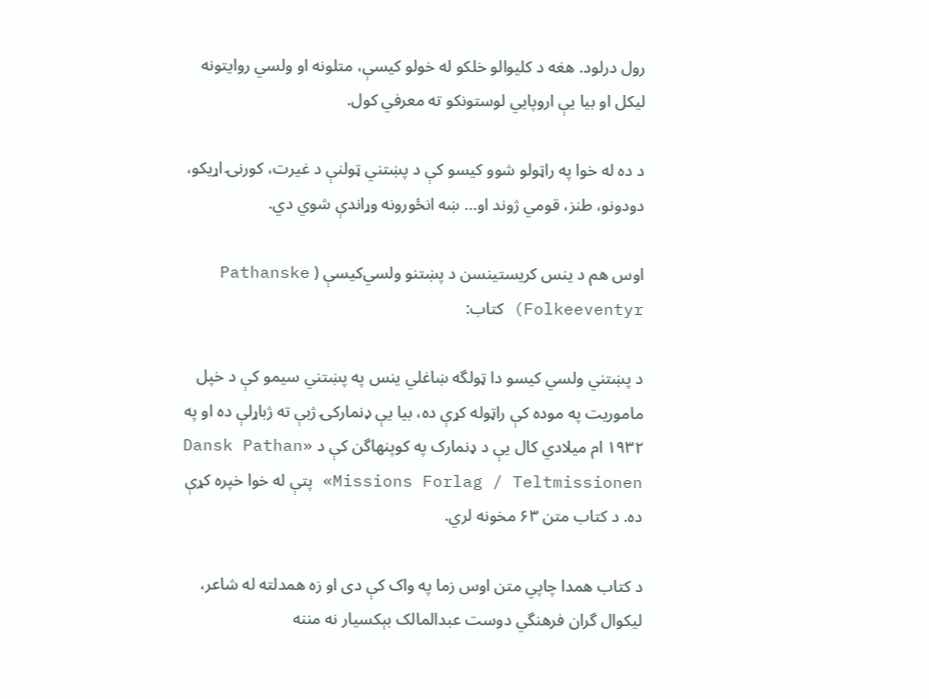رول درلود. هغه د کلیوالو خلکو له خولو کیسې، متلونه او ولسي روایتونه لیکل او بیا یې اروپایي لوستونکو ته معرفي کول.

د ده له خوا په راټولو شوو کیسو کې د پښتني ټولنې د غیرت، کورنۍ اړیکو، دودونو، طنز، قومي ژوند او… ښه انځورونه وړاندې شوي دي.

اوس هم د ینس کریستینسن د پښتنو ولسي‌کیسې ( Pathanske Folkeeventyr) کتاب:

د پښتني ولسي کیسو دا ټولگه ښاغلي ینس په پښتني سیمو کې د خپل ماموریت په موده کې راټوله کړې ده، بیا یې ډنمارکۍ ژبې ته ژباړلې ده او په ۱۹۳۲ ام میلادي کال یې د ډنمارک په کوپنهاگن کې د «Dansk Pathan Missions Forlag / Teltmissionen» پتې له خوا خپره کړې ده. د کتاب متن ۶۳ مخونه لري.

د کتاب همدا چاپي متن اوس زما په واک کې دی او زه همدلته له شاعر، لیکوال گران فرهنگي دوست عبدالمالک بېکسیار نه مننه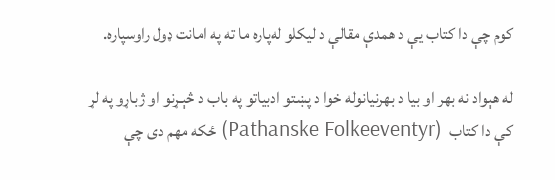کوم چې دا کتاب یې د همدې مقالې د لیکلو له‌پاره ما ته په امانت ډول راوسپاره.

له هېواد نه بهر او بیا د بهرنیانوله خوا د پښتو ادبیاتو په باب د څېـړنو او ژباړو په لړ کې دا کتاب  (Pathanske Folkeeventyr) ځکه مهم دی چې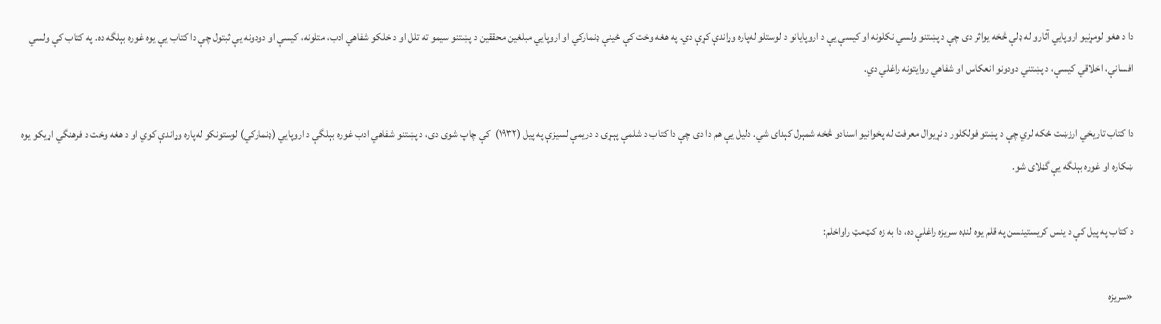دا د هغو لومړنیو اروپایي آثارو له ډلې څخه یواثر دی چې د پښتنو ولسي نکلونه او کیسې یې د اروپایانو د لوستلو له‌پاره وړاندې کړې دي. په هغه وخت کې ځینې ډنمارکي او اروپایي مبلغین محققین د پښتنو سیمو ته تلل او د خلکو شفاهي ادب، متلونه، کیسې او دودونه یې ثبتول چې دا کتاب یې یوه غوره بېلگه ده. په کتاب کې ولسي افسانې، اخلاقي کیسې، د پښتني دودونو انعکاس او شفاهي روایتونه راغلي دي.

دا کتاب تاریخي ارزښت ځکه لري چې د پښتو فولکلور د نړیوال معرفت له پخوانیو اسنادو څخه شمېرل کېدای شي. دلیل یې هم دا دی چې دا کتاب د شلمې پېـړۍ د دریمې لسیزې په پیل (۱۹۳۲)  کې چاپ شوی دی، د پښتنو شفاهي ادب غوره بېلگې د اروپایي (ډنمارکي) لوستونکو له‌پاره وړاندې کوي او د هغه وخت د فرهنگي اړیکو یوه ښکاره او غوره بېلگه یې گڼلای شو.

د کتاب په پیل کې د ینس کریستینسن په قلم یوه لنډه سریزه راغلې ده، دا به زه کټ‌مټ راواخلم:

«سریزه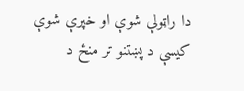دا راټولې شوې او خپرې شوې کیسې د پښتنو تر منځ د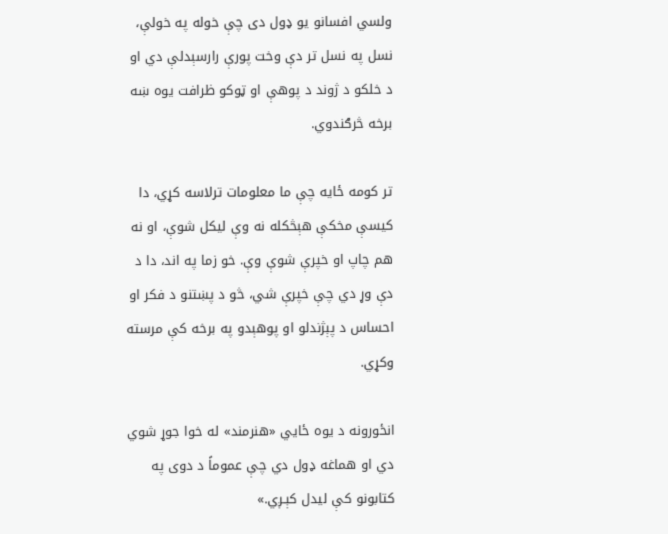ولسي افسانو یو ډول دی چې خوله په خولې، نسل په نسل تر دې وخت پورې رارسېدلې دي او د خلکو د ژوند د پوهې او ټوکو ظرافت یوه ښه برخه څرګندوي.

تر کومه ځایه چې ما معلومات ترلاسه کړي، دا کیسې مخکې هېڅکله نه وې لیکل شوې، او نه هم چاپ او خپرې شوې وې. خو زما په اند، دا د دې وړ دي چې خپرې شي، څو د پښتنو د فکر او احساس د پېژندلو او پوهېدو په برخه کې مرسته وکړي.

انځورونه د یوه ځايي «هنرمند» له خوا جوړ شوي دي او هماغه ډول دي چې عموماً د دوی په کتابونو کې لیدل کېـږي.»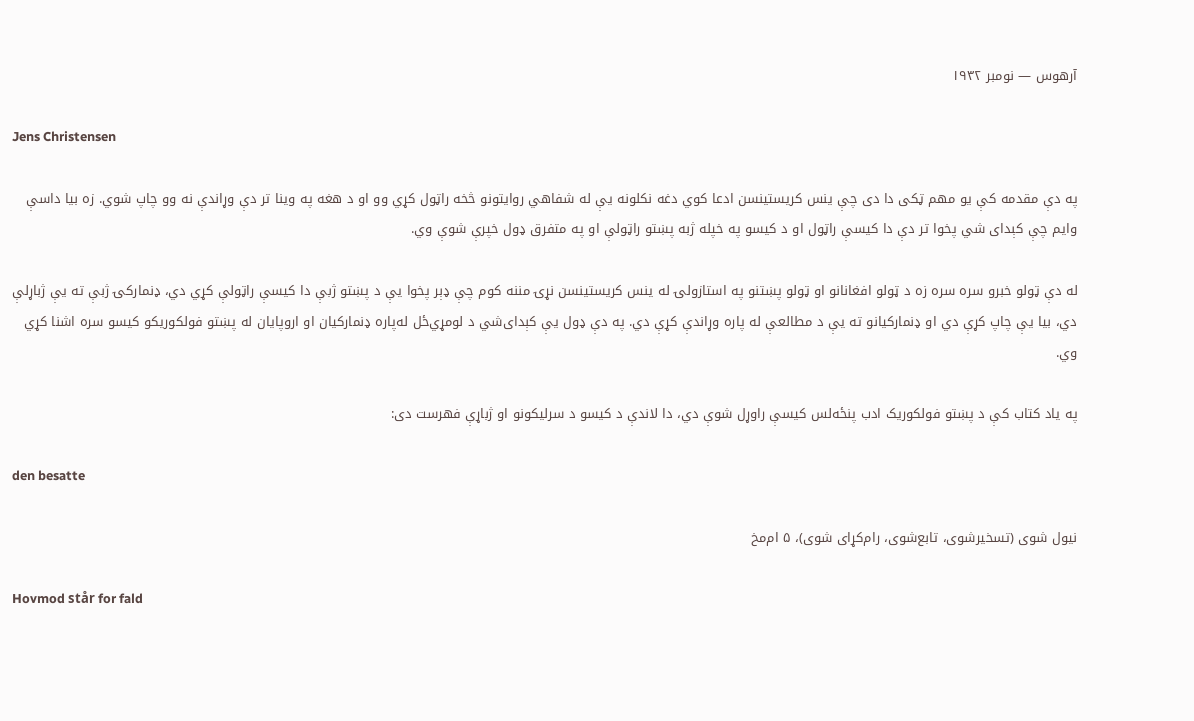آرهوس — نومبر ۱۹۳۲

Jens Christensen

په دې مقدمه کې یو مهم ټکی دا دی چې ینس کریستینسن ادعا کوي دغه نکلونه یې له شفاهي روایتونو څخه راټول کړي وو او د هغه په وینا تر دې وړاندې نه وو چاپ شوي. زه بیا داسې وایم چې کېدای شي پخوا تر دې دا کیسې راټول او د کیسو په خپله ژبه پښتو راټولې او په متفرق ډول خپرې شوې وي.

له دې ټولو خبرو سره سره زه د ټولو افغانانو او ټولو پښتنو په استازولۍ له ینس کریستینسن نړۍ مننه کوم چې ډېر پخوا یې د پښتو ژبې دا کیسې راټولې کړي دي، ډنمارکۍ ژبې ته یې ژباړلې دي، بیا یې چاپ کړې دي او ډنمارکیانو ته یې د مطالعې له پاره وړاندې کړې دي. په دې ډول یې کېدای‌شي د لومړي‌ځل له‌پاره ډنمارکیان او اروپایان له پښتو فولکوریکو کیسو سره اشنا کړي وي.

په یاد کتاب کې د پښتو فولکوریک ادب پنځه‌لس کیسې راوړل شوې دي، دا لاندې د کیسو د سرلیکونو او ژباړې فهرست دی:

den besatte

نیول شوی (تسخیرشوی، تابع‌شوی، رام‌کړای شوی)، ۵ ام‌مخ

Hovmod står for fald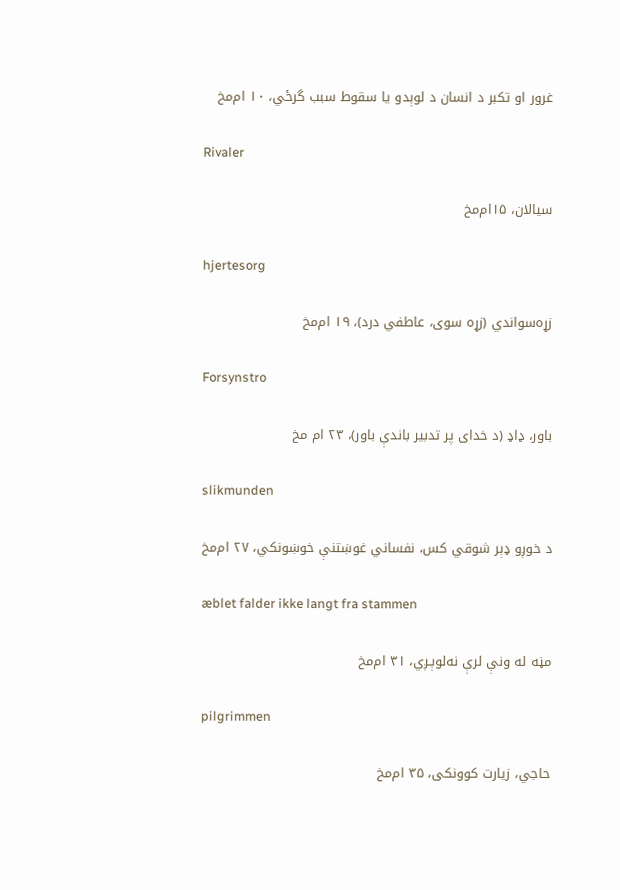غرور او تکبر د انسان د لوېدو یا سقوط سبب گرځي، ۱۰ ام‌مخ

Rivaler

سیالان، ۱۵ام‌مخ

hjertesorg

زړه‌سواندي (زړه سوی، عاطفي درد)، ۱۹ ام‌مخ

Forsynstro

باور، ډاډ (د خدای پر تدبیر باندې باور)، ۲۳ ام مخ

slikmunden

د خوږو ډېر شوقي کس، نفساني غوښتنې خوښونکي، ۲۷ ام‌مخ

æblet falder ikke langt fra stammen

مڼه له ونې لرې نه‌لوېـږي، ۳۱ ام‌مخ

pilgrimmen

حاجي، زیارت کوونکی، ۳۵ ام‌مخ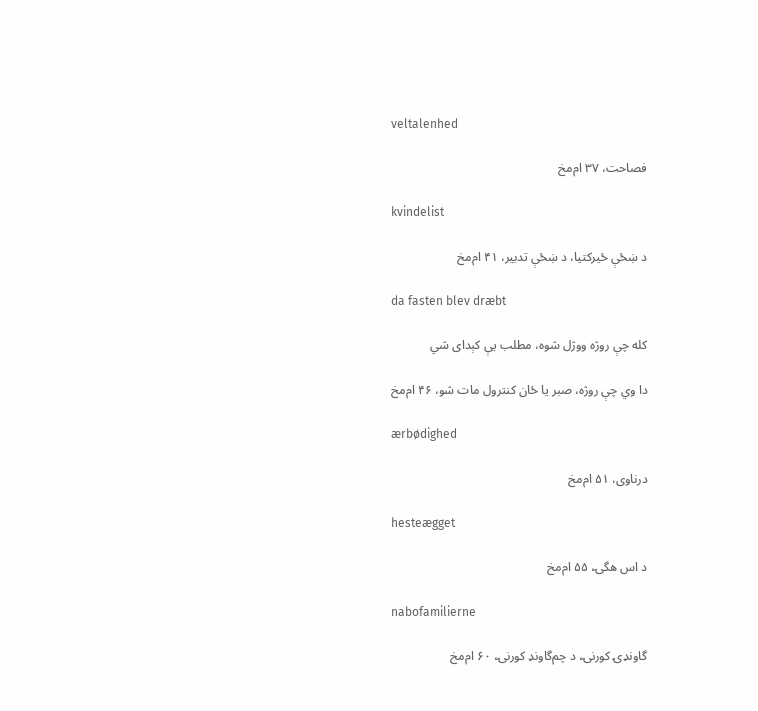veltalenhed

فصاحت، ۳۷ ام‌مخ

kvindelist

د ښځې ځیرکتیا، د ښځې تدبیر، ۴۱ ام‌مخ

da fasten blev dræbt

کله چې روژه ووژل شوه، مطلب یې کېدای شي

دا وي چې روژه، صبر یا ځان کنترول مات شو، ۴۶ ام‌مخ

ærbødighed

درناوی، ۵۱ ام‌مخ

hesteægget

د اس هگۍ، ۵۵ ام‌مخ

nabofamilierne

گاونډۍ کورنۍ، د چم‌گاونډ کورنۍ، ۶۰ ام‌مخ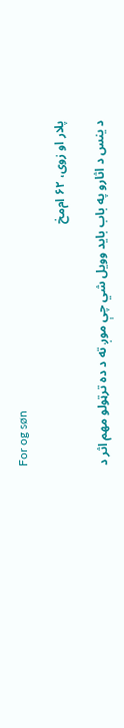For og søn

پلار او زوی، ۶۲ ام‌مخ

د ینس د اثارو په باب باید وویل شي چې موږ ته د ده ترټولو مهم اثر د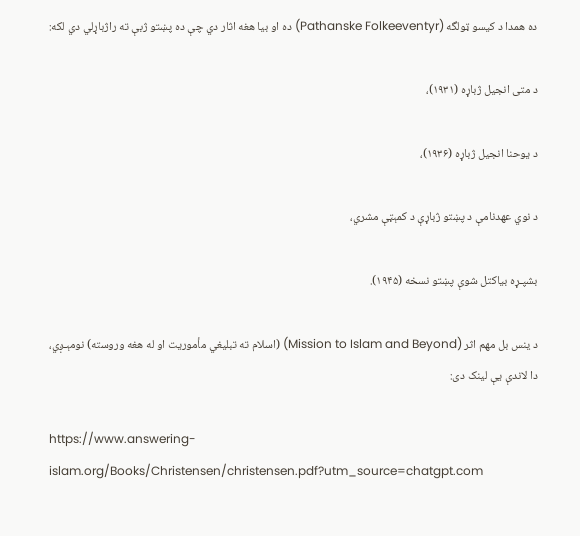ده همدا د کیسو ټولگه (Pathanske Folkeeventyr) ده او بیا هغه اثار دي چې ده پښتو ژبې ته راژباړلي دي لکه:

د متی انجیل ژباړه (۱۹۳۱)،

د یوحنا انجیل ژباړه (۱۹۳۶)،

د نوي عهدنامې د پښتو ژباړې د کمېټې مشري،

بشپـړه بیاکتل شوې پښتو نسخه (۱۹۴۵).

د ینس بل مهم اثر (Mission to Islam and Beyond) (اسلام ته تبلیغي مأموریت او له هغه وروسته) نومېـږي، دا لاندې یې لینک دی:

https://www.answering-islam.org/Books/Christensen/christensen.pdf?utm_source=chatgpt.com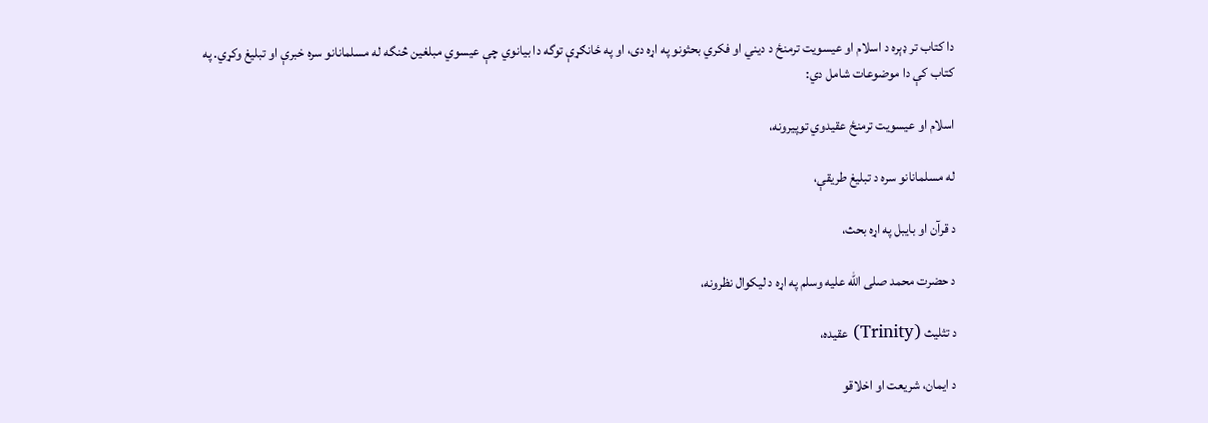دا کتاب تر ډېره د اسلام او عیسویت ترمنځ د دیني او فکري بحثونو په اړه دی، او په ځانګړې توگه دا بیانوي چې عیسوي مبلغین څنگه له مسلمانانو سره خبرې او تبلیغ وکړي. په کتاب کې دا موضوعات شامل دي:

اسلام او عیسویت ترمنځ عقیدوي توپیرونه،

له مسلمانانو سره د تبلیغ طریقې،

د قرآن او بایبل په اړه بحث،

د حضرت محمد صلى الله عليه وسلم په اړه د لیکوال نظرونه،

د تثلیث (Trinity) عقیده،

د ایمان، شریعت او اخلاقو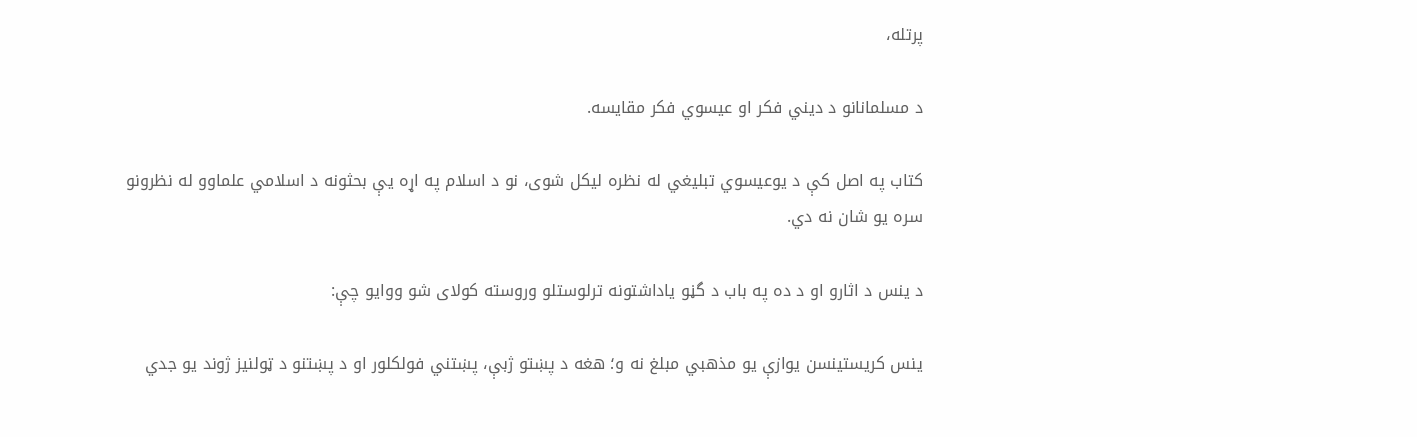پرتله،

د مسلمانانو د دیني فکر او عیسوي فکر مقایسه.

کتاب په اصل کې د یوعیسوي تبلیغي له نظره لیکل شوی، نو د اسلام په اړه یې بحثونه د اسلامي علماوو له نظرونو سره یو شان نه دي.

د ینس د اثارو او د ده په باب د گڼو یاداشتونه ترلوستلو وروسته کولای شو ووایو چې:

ینس کریستینسن یوازې یو مذهبي مبلغ نه و؛ هغه د پښتو ژبې، پښتني فولکلور او د پښتنو د ټولنیز ژوند یو جدي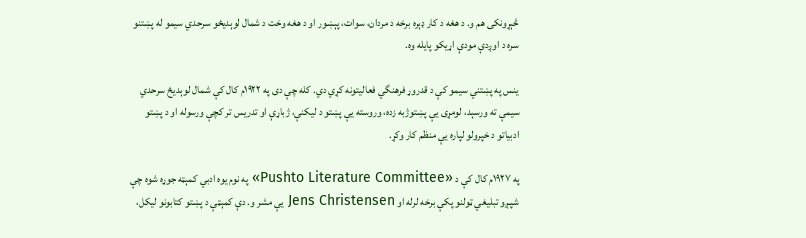څېړونکی هم و. د هغه د کار ډېره برخه د مردان، سوات، پېښور او د هغه وخت د شمال لوېدیځو سرحدي سیمو له پښتنو سره د اوږدې مودې اړیکو پایله وه.

ینس په پښتني سیمو کې د قدروړ فرهنگي فعالیتونه کړي دي. کله چې دی په ۱۹۲۲م کال کې شمال لوېدیځ سرحدي سیمې ته ورسېد، لومړی یې پښتوژبه زده، وروسته یې پښتو د لیکنې، ژباړې او تدریس تر کچې ورسوله او د پښتو ادبیاتو د خپرولو لپاره یې منظم کار وکړ.

په ۱۹۲۷م کال کې د «Pushto Literature Committee» په نوم یوه ادبي کمېټه جوړه شوه چې شپـږو تبلیغي ټولنو پکې برخه لرله او Jens Christensen یې مشر و. دې کمېټې د پښتو کتابونو لیکل،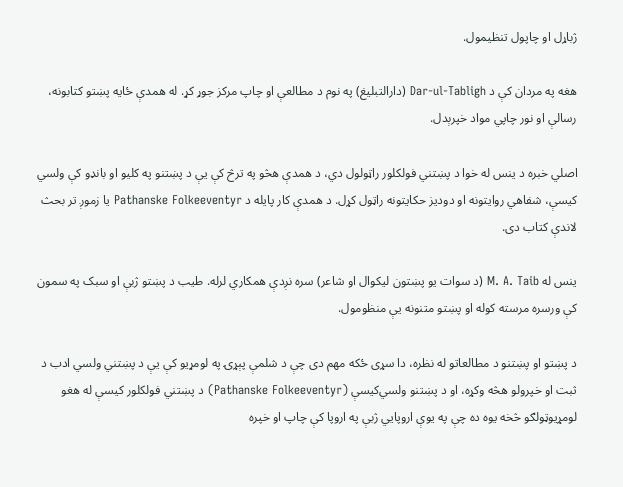ژباړل او چاپول تنظیمول.

هغه په مردان کې د Dar-ul-Tabligh (دارالتبلیغ) په نوم د مطالعې او چاپ مرکز جوړ کړ. له همدې ځایه پښتو کتابونه، رسالې او نور چاپي مواد خپرېدل.

اصلي خبره د ینس له خوا د پښتني فولکلور راټولول دي، د همدې هڅو په ترڅ کې یې د پښتنو په کلیو او بانډو کې ولسي کیسې، شفاهي روایتونه او دودیز حکایتونه راټول کړل. د همدې کار پایله د Pathanske Folkeeventyr یا زموږ تر بحث لاندې کتاب دی.

ینس له M. A. Taib (د سوات یو پښتون لیکوال او شاعر) سره نږدې همکاري لرله. طیب د پښتو ژبې او سبک په سمون کې ورسره مرسته کوله او پښتو متنونه یې منظومول.

د پښتو او پښتنو د مطالعاتو له نظره، دا سړی ځکه مهم دی چې د شلمې پېړۍ په لومړیو کې یې د پښتني ولسي ادب د ثبت او خپرولو هڅه وکړه، او د پښتنو ولسي‌کیسې (Pathanske Folkeeventyr) د پښتني فولکلور کیسې له هغو لومړیوټولګو څخه یوه ده چې په یوې اروپايي ژبې په اروپا کې چاپ او خپره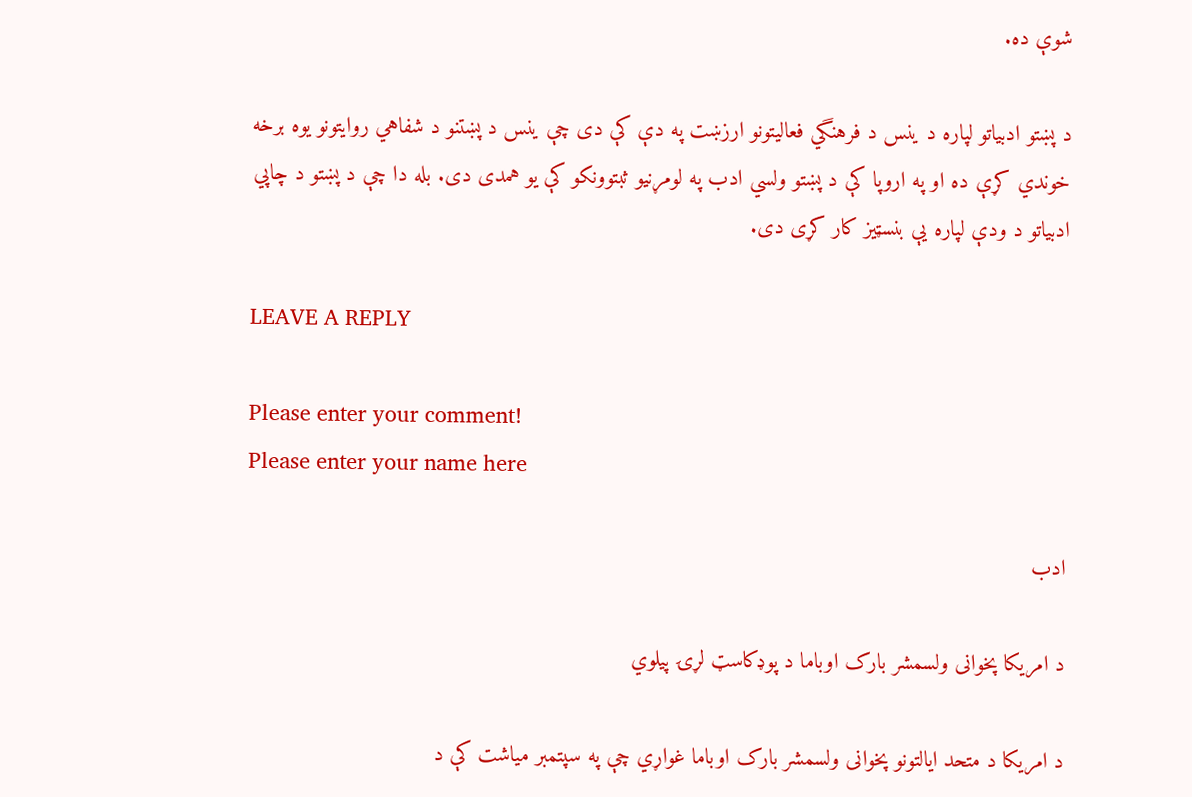شوې ده.

د پښتو ادبیاتو لپاره د ینس د فرهنگي فعالیتونو ارزښت په دې کې دی چې ینس د پښتنو د شفاهي روایتونو یوه برخه خوندي کړې ده او په اروپا کې د پښتو ولسي ادب په لومړنيو ثبتوونکو کې یو همدی دی. بله دا چې د پښتو د چاپي ادبیاتو د ودې لپاره یې بنسټیز کار کړی دی.

LEAVE A REPLY

Please enter your comment!
Please enter your name here

ادب

د امریکا پخوانی ولسمشر بارک اوباما د پوډکاسټ لړۍ پیلوي

د امریکا د متحد ایالتونو پخوانی ولسمشر بارک اوباما غواړي چې په سپتمبر میاشت کې د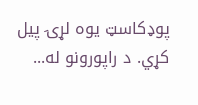پوډکاسټ یوه لړۍ پيل کړي. د راپورونو له...